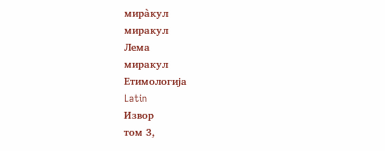мира̀кул
миракул
Лема
миракул
Етимологија
Latin
Извор
том 3,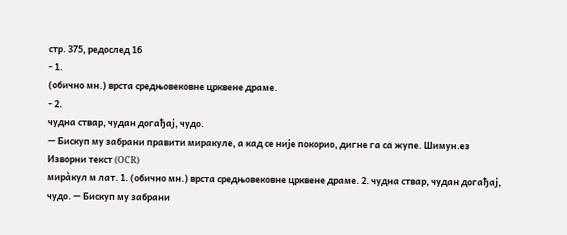стр. 375, редослед 16
- 1.
(обично мн.) врста средњовековне црквене драме.
- 2.
чудна ствар, чудан догађај, чудо.
— Бискуп му забрани правити миракуле, а кад се није покорио, дигне га са жупе. Шимун.ез
Изворни текст (OCR)
мира̀кул м лат. 1. (обично мн.) врста средњовековне црквене драме. 2. чудна ствар, чудан догађај, чудо. — Бискуп му забрани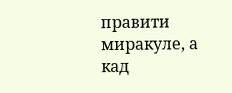правити миракуле, а кад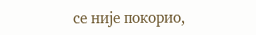се није покорио,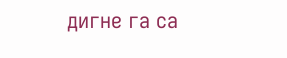дигне га са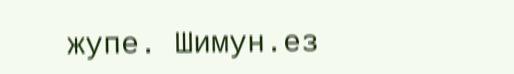жупе. Шимун.ез